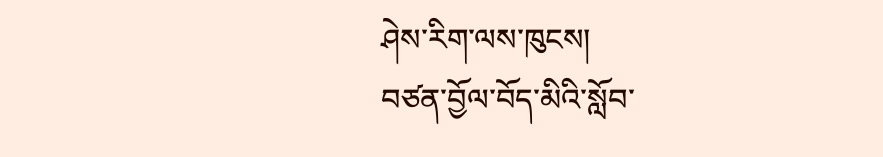ཤེས་རིག་ལས་ཁུངས།
བཙན་བྱོལ་བོད་མིའི་སློབ་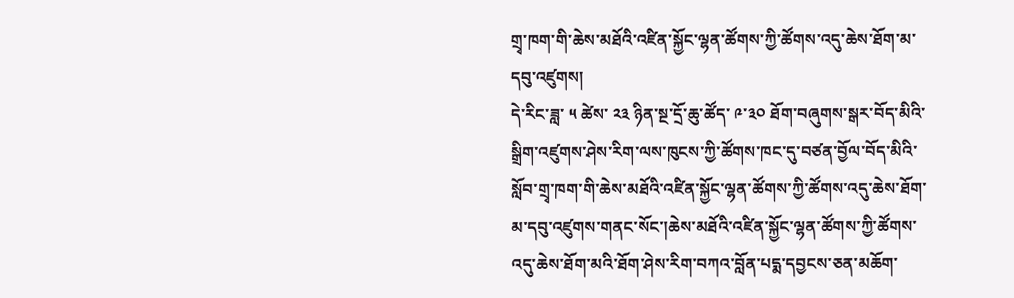གྲྭ་ཁག་གི་ཆེས་མཐོའི་འཛིན་སྐྱོང་ལྷན་ཚོགས་ཀྱི་ཚོགས་འདུ་ཆེས་ཐོག་མ་དབུ་འཛུགས།
དེ་རིང་ཟླ་ ༥ ཚེས་ ༢༣ ཉིན་སྔ་དྲོ་ཆུ་ཚོད་ ༩་༣༠ ཐོག་བཞུགས་སྒར་བོད་མིའི་སྒྲིག་འཛུགས་ཤེས་རིག་ལས་ཁུངས་ཀྱི་ཚོགས་ཁང་དུ་བཙན་བྱོལ་བོད་མིའི་སློབ་གྲྭ་ཁག་གི་ཆེས་མཐོའི་འཛིན་སྐྱོང་ལྷན་ཚོགས་ཀྱི་ཚོགས་འདུ་ཆེས་ཐོག་མ་དབུ་འཛུགས་གནང་སོང་།ཆེས་མཐོའི་འཛིན་སྐྱོང་ལྷན་ཚོགས་ཀྱི་ཚོགས་འདུ་ཆེས་ཐོག་མའི་ཐོག་ཤེས་རིག་བཀའ་བློན་པདྨ་དབྱངས་ཅན་མཆོག་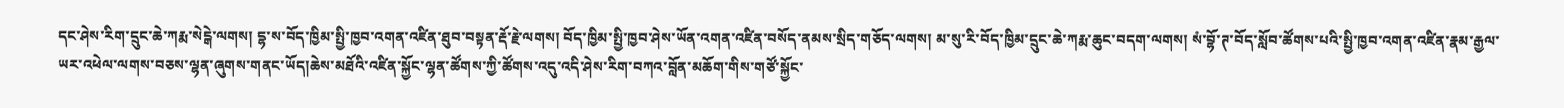དང་ཤེས་རིག་དྲུང་ཆེ་ཀརྨ་སེངྒེ་ལགས། དྷ་ས་བོད་ཁྱིམ་སྤྱི་ཁྱབ་འགན་འཛིན་ཐུབ་བསྟན་རྡོ་རྗེ་ལགས། བོད་ཁྱིམ་སྤྱི་ཁྱབ་ཤེས་ཡོན་འགན་འཛིན་བསོད་ནམས་སྲིད་གཅོད་ལགས། མ་སུ་རི་བོད་ཁྱིམ་དྲུང་ཆེ་ཀརྨ་ཆུང་བདག་ལགས། སཾ་བྷོ་ཊ་བོད་སློབ་ཚོགས་པའི་སྤྱི་ཁྱབ་འགན་འཛིན་རྣམ་རྒྱལ་ཡར་འཕེལ་ལགས་བཅས་ལྷན་ཞུགས་གནང་ཡོད།ཆེས་མཐོའི་འཛིན་སྐྱོང་ལྷན་ཚོགས་ཀྱི་ཚོགས་འདུ་འདི་ཤེས་རིག་བཀའ་བློན་མཆོག་གིས་གཙོ་སྐྱོང་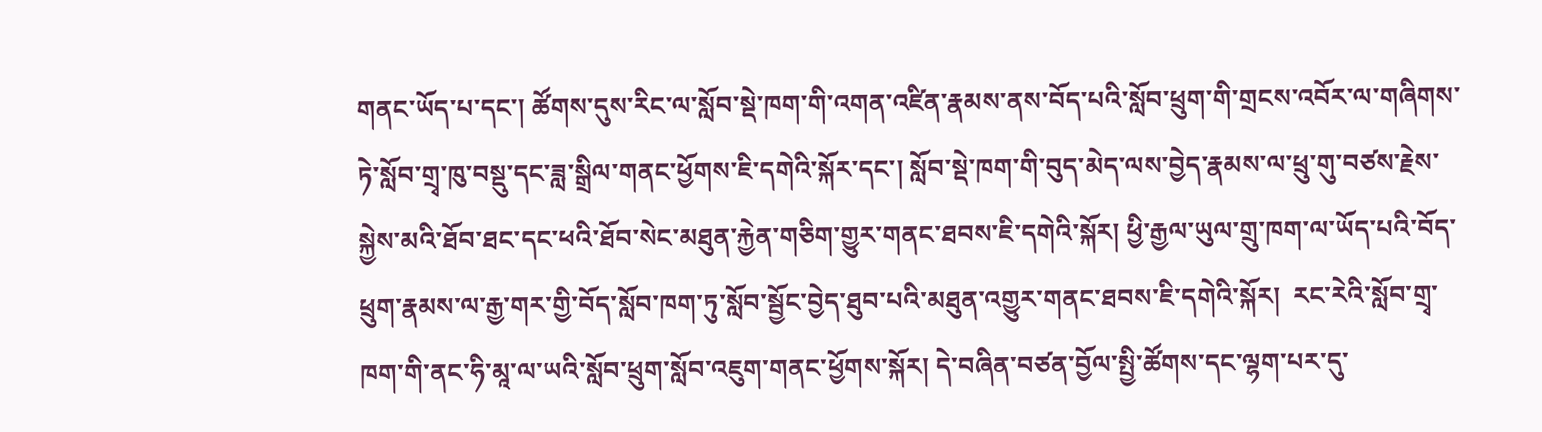གནང་ཡོད་པ་དང་། ཚོགས་དུས་རིང་ལ་སློབ་སྡེ་ཁག་གི་འགན་འཛིན་རྣམས་ནས་བོད་པའི་སློབ་ཕྲུག་གི་གྲངས་འབོར་ལ་གཞིགས་ཏེ་སློབ་གྲྭ་ཁུ་བསྡུ་དང་ཟླ་སྒྲིལ་གནང་ཕྱོགས་ཇི་དགེའི་སྐོར་དང་། སློབ་སྡེ་ཁག་གི་བུད་མེད་ལས་བྱེད་རྣམས་ལ་ཕྲུ་གུ་བཙས་རྗེས་སྐྱེས་མའི་ཐོབ་ཐང་དང་ཕའི་ཐོབ་སེང་མཐུན་རྐྱེན་གཅིག་གྱུར་གནང་ཐབས་ཇི་དགེའི་སྐོར། ཕྱི་རྒྱལ་ཡུལ་གྲུ་ཁག་ལ་ཡོད་པའི་བོད་ཕྲུག་རྣམས་ལ་རྒྱ་གར་གྱི་བོད་སློབ་ཁག་ཏུ་སློབ་སྦྱོང་བྱེད་ཐུབ་པའི་མཐུན་འགྱུར་གནང་ཐབས་ཇི་དགེའི་སྐོར།  རང་རེའི་སློབ་གྲྭ་ཁག་གི་ནང་ཧི་མཱ་ལ་ཡའི་སློབ་ཕྲུག་སློབ་འཇུག་གནང་ཕྱོགས་སྐོར། དེ་བཞིན་བཙན་བྱོལ་སྤྱི་ཚོགས་དང་ལྷག་པར་དུ་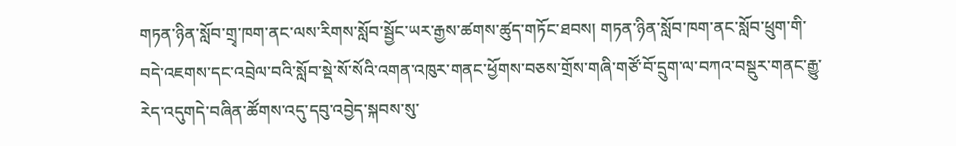གཏན་ཉིན་སློབ་གྲྭ་ཁག་ནང་ལས་རིགས་སློབ་སྦྱོང་ཡར་རྒྱས་ཚགས་ཚུད་གཏོང་ཐབས། གཏན་ཉིན་སློབ་ཁག་ནང་སློབ་ཕྲུག་གི་བདེ་འཇགས་དང་འབྲེལ་བའི་སློབ་སྡེ་སོ་སོའི་འགན་འཁུར་གནང་ཕྱོགས་བཅས་གྲོས་གཞི་གཙོ་བོ་དྲུག་ལ་བཀའ་བསྡུར་གནང་རྒྱུ་རེད་འདུགདེ་བཞིན་ཚོགས་འདུ་དབུ་འབྱེད་སྐབས་སུ་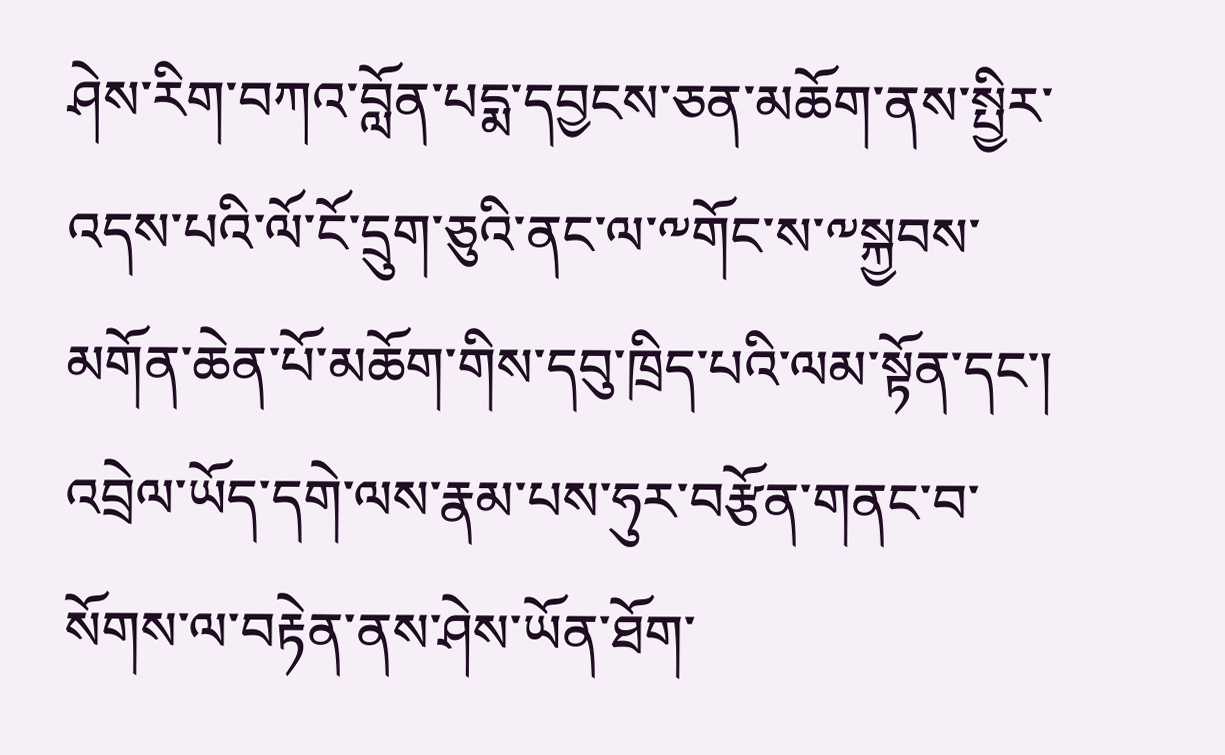ཤེས་རིག་བཀའ་བློན་པདྨ་དབྱངས་ཅན་མཆོག་ནས་སྤྱིར་འདས་པའི་ལོ་ངོ་དྲུག་ཅུའི་ནང་ལ་༸གོང་ས་༸སྐྱབས་མགོན་ཆེན་པོ་མཆོག་གིས་དབུ་ཁྲིད་པའི་ལམ་སྟོན་དང་། འབྲེལ་ཡོད་དགེ་ལས་རྣམ་པས་ཧུར་བརྩོན་གནང་བ་སོགས་ལ་བརྟེན་ནས་ཤེས་ཡོན་ཐོག་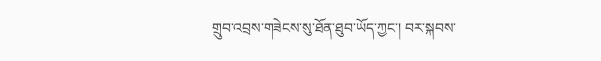གྲུབ་འབྲས་གཟེངས་སུ་ཐོན་ཐུབ་ཡོད་ཀྱང་། བར་སྐབས་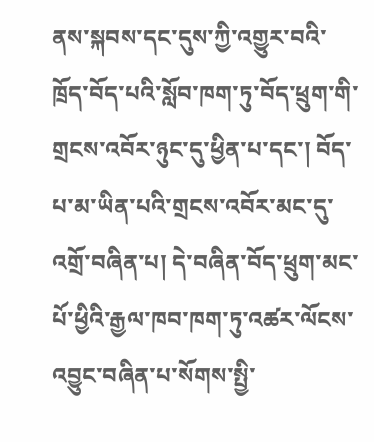ནས་སྐབས་དང་དུས་ཀྱི་འགྱུར་བའི་ཁྲོད་བོད་པའི་སློབ་ཁག་ཏུ་བོད་ཕྲུག་གི་གྲངས་འབོར་ཉུང་དུ་ཕྱིན་པ་དང་། བོད་པ་མ་ཡིན་པའི་གྲངས་འབོར་མང་དུ་འགྲོ་བཞིན་པ། དེ་བཞིན་བོད་ཕྲུག་མང་པོ་ཕྱིའི་རྒྱལ་ཁབ་ཁག་ཏུ་འཚར་ལོངས་འབྱུང་བཞིན་པ་སོགས་སྤྱི་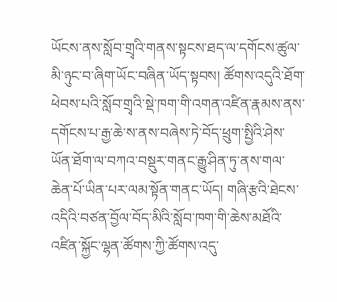ཡོངས་ནས་སློབ་གྲྭའི་གནས་སྟངས་ཐད་ལ་དགོངས་ཚུལ་མི་ཉུང་བ་ཞིག་ཡོང་བཞིན་ཡོད་སྟབས། ཚོགས་འདུའི་ཐོག་ཕེབས་པའི་སློབ་གྲྭའི་སྡེ་ཁག་གི་འགན་འཛིན་རྣམས་ནས་དགོངས་པ་རྒྱ་ཆེ་ས་ནས་བཞེས་ཏེ་བོད་ཕྲུག་སྤྱིའི་ཤེས་ཡོན་ཐོག་ལ་བཀའ་བསྡུར་གནང་རྒྱུ་ཤིན་ཏུ་ནས་གལ་ཆེན་པོ་ཡིན་པར་ལམ་སྟོན་གནང་ཡོད། གཞི་རྩའི་ཐེངས་འདིའི་བཙན་བྱོལ་བོད་མིའི་སློབ་ཁག་གི་ཆེས་མཐོའི་འཛིན་སྐྱོང་ལྷན་ཚོགས་ཀྱི་ཚོགས་འདུ་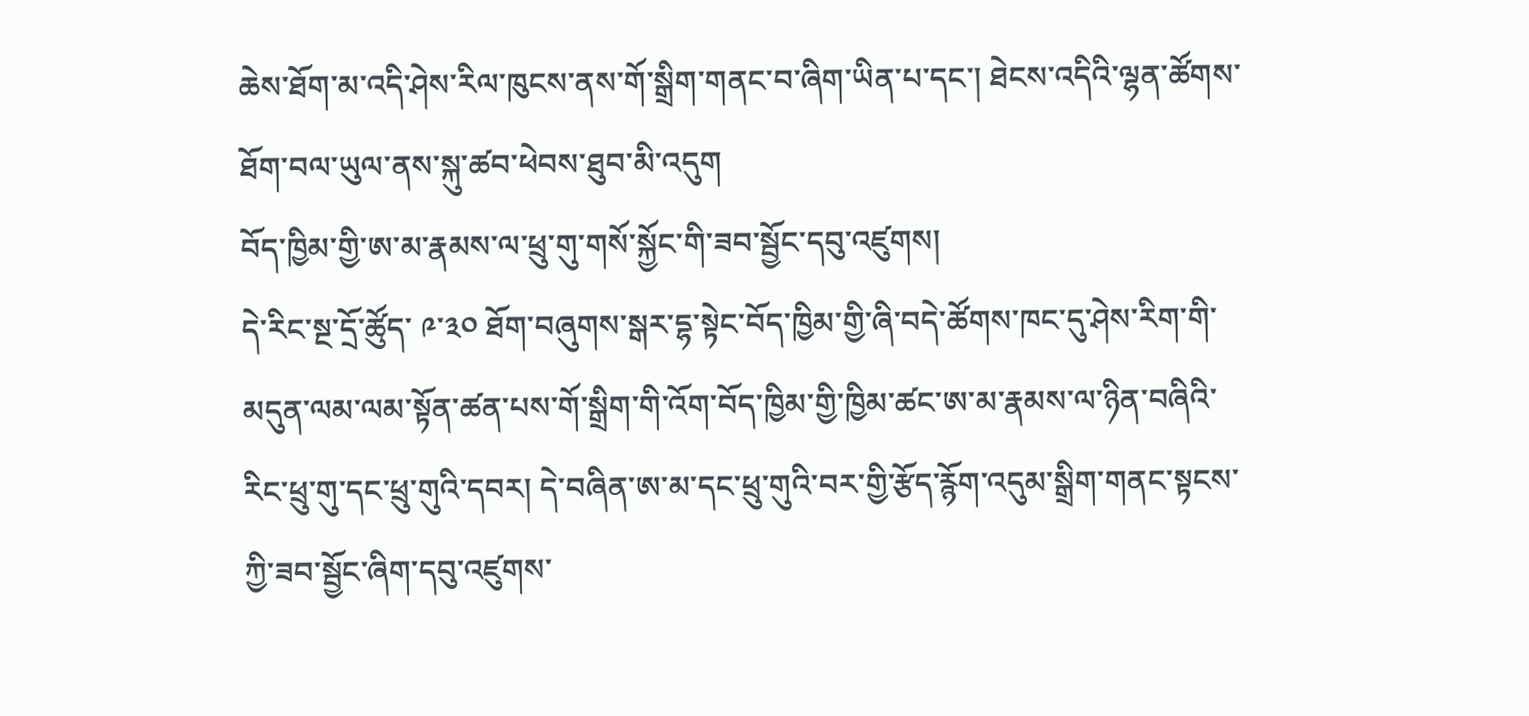ཆེས་ཐོག་མ་འདི་ཤེས་རིལ་ཁུངས་ནས་གོ་སྒྲིག་གནང་བ་ཞིག་ཡིན་པ་དང་། ཐེངས་འདིའི་ལྷན་ཚོགས་ཐོག་བལ་ཡུལ་ནས་སྐུ་ཚབ་ཕེབས་ཐུབ་མི་འདུག
བོད་ཁྱིམ་གྱི་ཨ་མ་རྣམས་ལ་ཕྲུ་གུ་གསོ་སྐྱོང་གི་ཟབ་སྦྱོང་དབུ་འཛུགས།
དེ་རིང་སྔ་དྲོ་ཚོུད་ ༩་༣༠ ཐོག་བཞུགས་སྒར་དྷ་སྟེང་བོད་ཁྱིམ་གྱི་ཞི་བདེ་ཚོགས་ཁང་དུ་ཤེས་རིག་གི་མདུན་ལམ་ལམ་སྟོན་ཚན་པས་གོ་སྒྲིག་གི་འོག་བོད་ཁྱིམ་གྱི་ཁྱིམ་ཚང་ཨ་མ་རྣམས་ལ་ཉིན་བཞིའི་རིང་ཕྲུ་གུ་དང་ཕྲུ་གུའི་དབར། དེ་བཞིན་ཨ་མ་དང་ཕྲུ་གུའི་བར་གྱི་རྩོད་རྙོག་འདུམ་སྒྲིག་གནང་སྟངས་ཀྱི་ཟབ་སྦྱོང་ཞིག་དབུ་འཛུགས་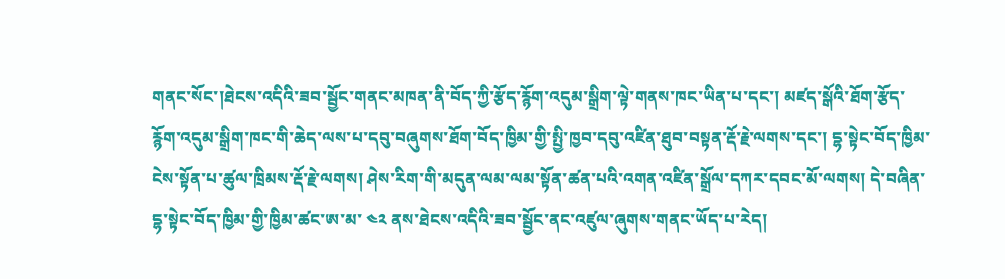གནང་སོང་།ཐེངས་འདིའི་ཟབ་སྦྱོང་གནང་མཁན་ནི་བོད་ཀྱི་རྩོད་རྙོག་འདུམ་སྒྲིག་ལྟེ་གནས་ཁང་ཡིན་པ་དང་། མཛད་སྒོའི་ཐོག་རྩོད་རྙོག་འདུམ་སྒྲིག་ཁང་གི་ཆེད་ལས་པ་དབུ་བཞུགས་ཐོག་བོད་ཁྱིམ་གྱི་སྤྱི་ཁྱབ་དབུ་འཛིན་ཐུབ་བསྟན་རྡོ་རྗེ་ལགས་དང་། དྷ་སྟེང་བོད་ཁྱིམ་ངེས་སྟོན་པ་ཚུལ་ཁྲིམས་རྡོ་རྗེ་ལགས། ཤེས་རིག་གི་མདུན་ལམ་ལམ་སྟོན་ཚན་པའི་འགན་འཛིན་སྒྲོལ་དཀར་དབང་མོ་ལགས། དེ་བཞིན་དྷ་སྟེང་བོད་ཁྱིམ་གྱི་ཁྱིམ་ཚང་ཨ་མ་ ༤༢ ནས་ཐེངས་འདིའི་ཟབ་སྦྱོང་ནང་འཛུལ་ཞུགས་གནང་ཡོད་པ་རེད།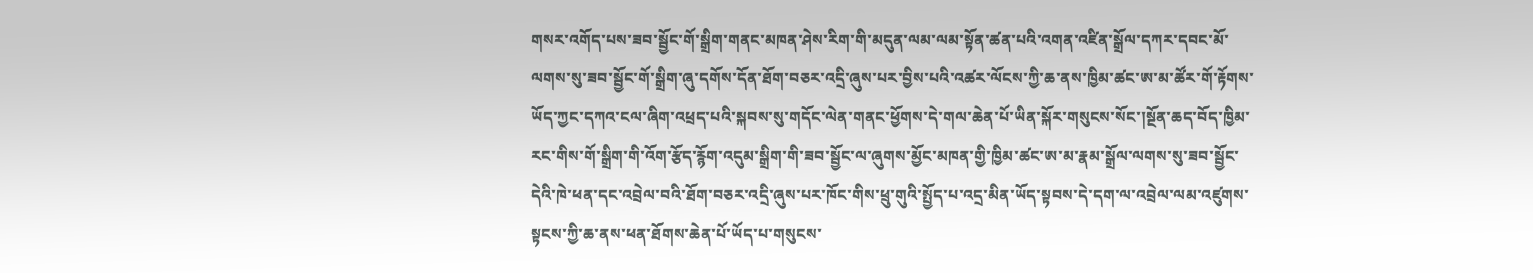གསར་འགོད་པས་ཟབ་སྦྱོང་གོ་སྒྲིག་གནང་མཁན་ཤེས་རིག་གི་མདུན་ལམ་ལམ་སྟོན་ཚན་པའི་འགན་འཛིན་སྒྲོལ་དཀར་དབང་མོ་ལགས་སུ་ཟབ་སྦྱོང་གོ་སྒྲིག་ཞུ་དགོས་དོན་ཐོག་བཅར་འདྲི་ཞུས་པར་བྱིས་པའི་འཚར་ལོངས་ཀྱི་ཆ་ནས་ཁྱིམ་ཚང་ཨ་མ་ཚོར་གོ་རྟོགས་ཡོད་ཀྱང་དཀའ་ངལ་ཞིག་འཕྲད་པའི་སྐབས་སུ་གདོང་ལེན་གནང་ཕྱོགས་དེ་གལ་ཆེན་པོ་ཡིན་སྐོར་གསུངས་སོང་།སྔོན་ཆད་བོད་ཁྱིམ་རང་གིས་གོ་སྒྲིག་གི་འོག་རྩོད་རྙོག་འདུམ་སྒྲིག་གི་ཟབ་སྦྱོང་ལ་ཞུགས་མྱོང་མཁན་གྱི་ཁྱིམ་ཚང་ཨ་མ་རྣམ་སྒྲོལ་ལགས་སུ་ཟབ་སྦྱོང་དེའི་ཁེ་ཕན་དང་འབྲེལ་བའི་ཐོག་བཅར་འདྲི་ཞུས་པར་ཁོང་གིས་ཕྲུ་གུའི་སྤྱོད་པ་འདྲ་མིན་ཡོད་སྟབས་དེ་དག་ལ་འབྲེལ་ལམ་འཛུགས་སྟངས་ཀྱི་ཆ་ནས་ཕན་ཐོགས་ཆེན་པོ་ཡོད་པ་གསུངས་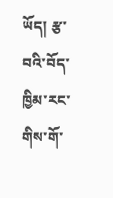ཡོད། རྩ་བའི་བོད་ཁྱིམ་རང་གིས་གོ་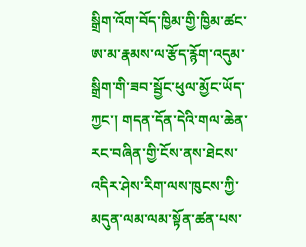སྒྲིག་འོག་བོད་ཁྱིམ་གྱི་ཁྱིམ་ཚང་ཨ་མ་རྣམས་ལ་རྩོད་རྙོག་འདུམ་སྒྲིག་གི་ཟབ་སྦྱོང་ཕུལ་མྱོང་ཡོད་ཀྱང་། གདན་དོན་དེའི་གལ་ཆེན་རང་བཞིན་གྱི་ངོས་ནས་ཐེངས་འདིར་ཤེས་རིག་ལས་ཁུངས་ཀྱི་མདུན་ལམ་ལམ་སྟོན་ཚན་པས་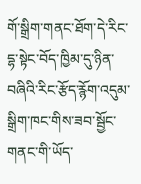གོ་སྒྲིག་གནང་ཐོག་དེ་རིང་དྷ་སྟེང་བོད་ཁྱིམ་དུ་ཉིན་བཞིའི་རིང་རྩོད་རྙོག་འདུམ་སྒྲིག་ཁང་གིས་ཟབ་སྦྱོང་གནང་གི་ཡོད་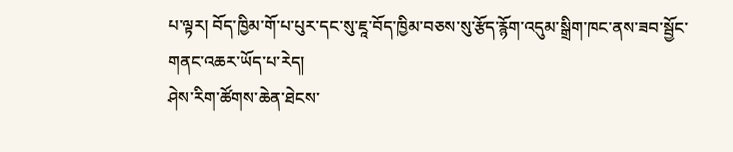པ་ལྟར། བོད་ཁྱིམ་གོ་པ་པུར་དང་སུ་ཇཱ་བོད་ཁྱིམ་བཅས་སུ་རྩོད་རྙོག་འདུམ་སྒྲིག་ཁང་ནས་ཟབ་སྦྱོང་གནང་འཆར་ཡོད་པ་རེད།
ཤེས་རིག་ཚོགས་ཆེན་ཐེངས་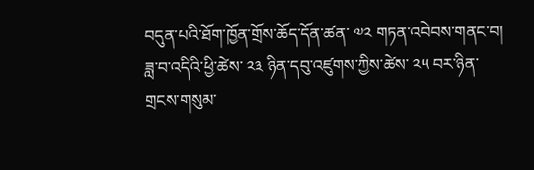བདུན་པའི་ཐོག་ཁྱོན་གྲོས་ཆོད་དོན་ཚན་ ༧༢ གཏན་འབེབས་གནང་བ།
ཟླ་བ་འདིའི་ཕྱི་ཚེས་ ༢༣ ཉིན་དབུ་འཛུགས་ཀྱིས་ཚེས་ ༢༥ བར་ཉིན་གྲངས་གསུམ་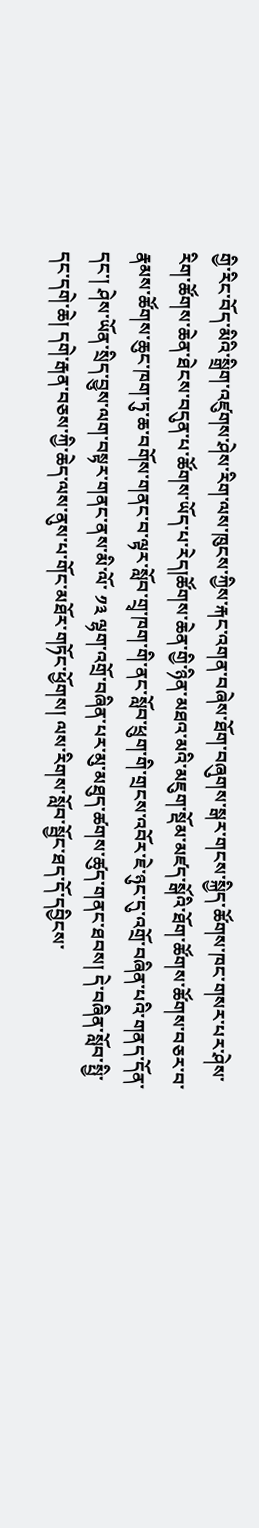གྱི་རིང་བོད་མིའི་སྒྲིག་འཛུགས་ཤེས་རིག་ལས་ཁུངས་ཀྱིས་རྐང་འགན་བཞེས་ཐོག་བཞུགས་སྒར་གངས་སྐྱིད་ཚོགས་ཁང་གསར་པར་ཤེས་རིག་ཚོགས་ཆེན་ཐེངས་བདུན་པ་ཚོགས་ཡོད་པ་རེད།ཚོགས་ཆེན་གྱི་ཉིན་མཐའ་མའི་མཇུག་སྡོམ་མཛད་སྒོའི་ཐོག་ཚོགས་ཚོགས་བཅར་བ་རྣམས་ཚོགས་ཆུང་ཁག་ཏུ་ཆ་བགོས་གནང་བ་ལྟར་སློབ་གྲྭ་ཁག་གི་ནང་སློབ་ཕྲུག་གི་གྲངས་འབོར་ཇེ་ཉུང་དུ་འགྲོ་བཞིན་པའི་གནད་དོན་དང་། ཤེས་ཡོན་སྲིད་བྱུས་ལག་བསྟར་གནང་ནས་མི་ལོ་ ༡༣ ལྷག་འགྲོ་བཞིན་པར་མུ་མཐུད་ཚགས་ཚུད་གནང་ཐབས། དེ་བཞིན་སློབ་སྤྱི་དང་དགེ་ཆེ། དགེ་རྒན་བཅས་ཀྱི་ཆེད་ལས་ནུས་པ་གོང་མཐོར་གཏོང་ཕྱོགས། ལས་རིགས་སློབ་སྦྱོང་ཐད་དོ་དབྱིངས་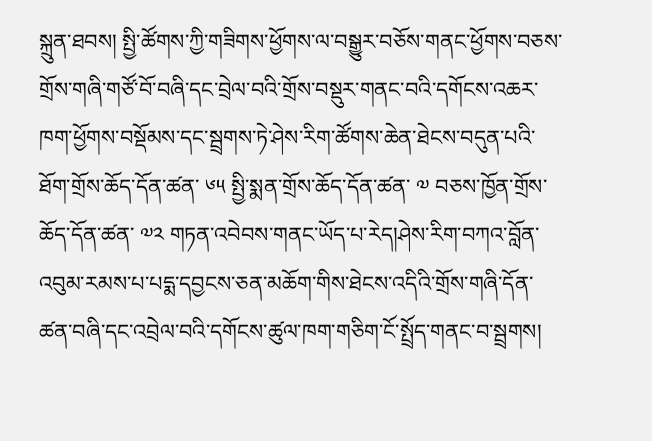སྐྲུན་ཐབས། སྤྱི་ཚོགས་ཀྱི་གཟིགས་ཕྱོགས་ལ་བསྒྱུར་བཅོས་གནང་ཕྱོགས་བཅས་གྲོས་གཞི་གཙོ་བོ་བཞི་དང་བྲེལ་བའི་གྲོས་བསྡུར་གནང་བའི་དགོངས་འཆར་ཁག་ཕྱོགས་བསྡོམས་དང་སྦྲགས་ཏེ་ཤེས་རིག་ཚོགས་ཆེན་ཐེངས་བདུན་པའི་ཐོག་གྲོས་ཆོད་དོན་ཚན་ ༦༥ སྤྱི་སྨན་གྲོས་ཆོད་དོན་ཚན་ ༧ བཅས་ཁྱོན་གྲོས་ཆོད་དོན་ཚན་ ༧༢ གཏན་འབེབས་གནང་ཡོད་པ་རེད།ཤེས་རིག་བཀའ་བློན་འབུམ་རམས་པ་པདྨ་དབྱངས་ཅན་མཆོག་གིས་ཐེངས་འདིའི་གྲོས་གཞི་དོན་ཚན་བཞི་དང་འབྲེལ་བའི་དགོངས་ཚུལ་ཁག་གཅིག་ངོ་སྤྲོད་གནང་བ་སྦྲགས།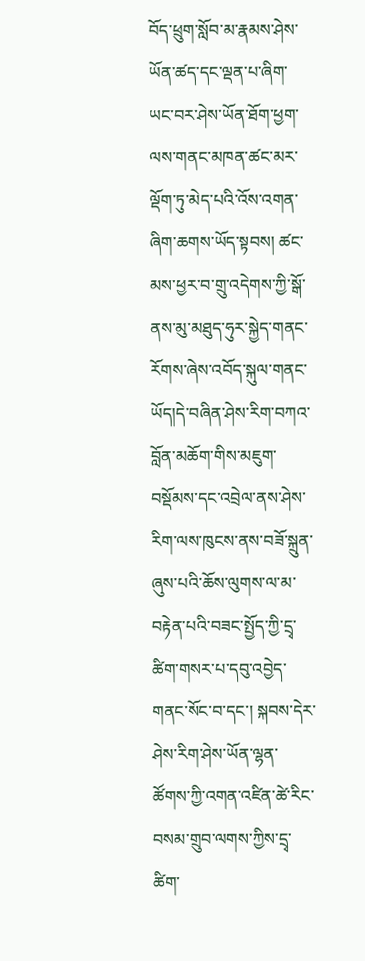བོད་ཕྲུག་སློབ་མ་རྣམས་ཤེས་ཡོན་ཚད་དང་ལྡན་པ་ཞིག་ཡང་བར་ཤེས་ཡོན་ཐོག་ཕྱག་ལས་གནང་མཁན་ཚང་མར་ལྡོག་ཏུ་མེད་པའི་འོས་འགན་ཞིག་ཆགས་ཡོད་སྟབས། ཚང་མས་ཕྱར་བ་གྲུ་འདེགས་ཀྱི་སྒོ་ནས་མུ་མཐུད་ཧུར་སྐྱེད་གནང་རོགས་ཞེས་འབོད་སྐུལ་གནང་ཡོད།དེ་བཞིན་ཤེས་རིག་བཀའ་བློན་མཆོག་གིས་མཇུག་བསྡོམས་དང་འབྲེལ་ནས་ཤེས་རིག་ལས་ཁུངས་ནས་བཟོ་སྐྲུན་ཞུས་པའི་ཆོས་ལུགས་ལ་མ་བརྟེན་པའི་བཟང་སྤྱོད་ཀྱི་དྲྭ་ཚིག་གསར་པ་དབུ་འབྱེད་གནང་སོང་བ་དང་། སྐབས་དེར་ཤེས་རིག་ཤེས་ཡོན་ལྷན་ཚོགས་ཀྱི་འགན་འཛིན་ཚེ་རིང་བསམ་གྲུབ་ལགས་ཀྱིས་དྲྭ་ཚིག་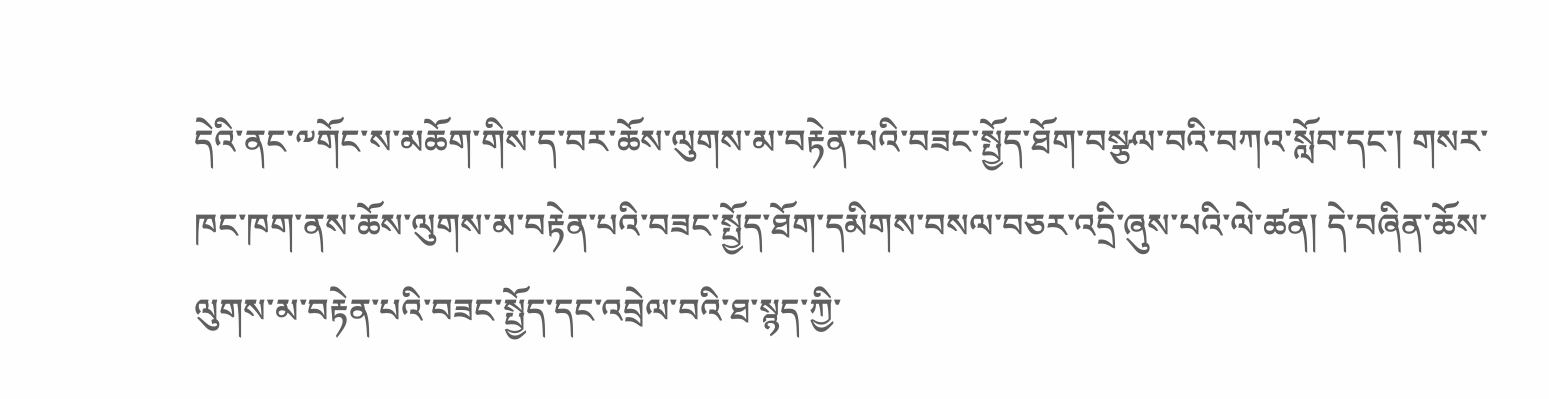དེའི་ནང་༸གོང་ས་མཆོག་གིས་ད་བར་ཆོས་ལུགས་མ་བརྟེན་པའི་བཟང་སྤྱོད་ཐོག་བསྩལ་བའི་བཀའ་སློབ་དང་། གསར་ཁང་ཁག་ནས་ཆོས་ལུགས་མ་བརྟེན་པའི་བཟང་སྤྱོད་ཐོག་དམིགས་བསལ་བཅར་འདྲི་ཞུས་པའི་ལེ་ཚན། དེ་བཞིན་ཆོས་ལུགས་མ་བརྟེན་པའི་བཟང་སྤྱོད་དང་འབྲེལ་བའི་ཐ་སྙད་ཀྱི་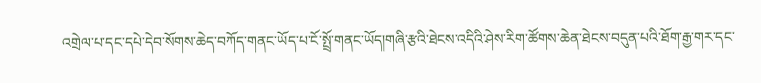འགྲེལ་པ་དང་དཔེ་དེབ་སོགས་ཆེད་བཀོད་གནང་ཡོད་པ་ངོ་སྤྲོ་གནང་ཡོད།གཞི་རྩའི་ཐེངས་འདིའི་ཤེས་རིག་ཚོགས་ཆེན་ཐེངས་བདུན་པའི་ཐོག་རྒྱ་གར་དང་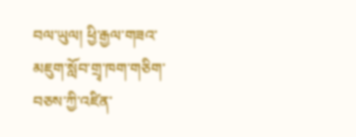བལ་ཡུལ། ཕྱི་རྒྱལ་གཟའ་མཇུག་སློབ་གྲྭ་ཁག་གཅིག་བཅས་ཀྱི་འཛིན་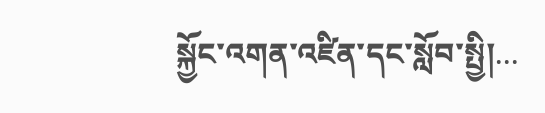སྐྱོང་འགན་འཛིན་དང་སློབ་སྤྱི།...